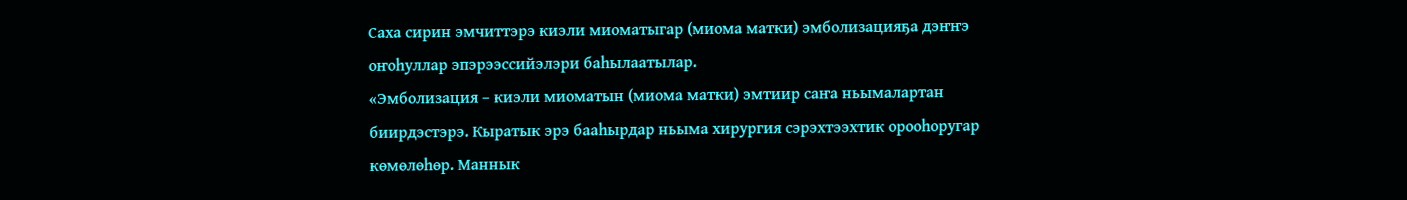Саха сирин эмчиттэрэ киэли миоматыгар (миома матки) эмболизацияҕа дэҥҥэ оҥоһуллар эпэрээссийэлэри баһылаатылар.
«Эмболизация – киэли миоматын (миома матки) эмтиир саҥа ньымалартан биирдэстэрэ. Кыратык эрэ бааһырдар ньыма хирургия сэрэхтээхтик орооһоругар көмөлөһөр. Маннык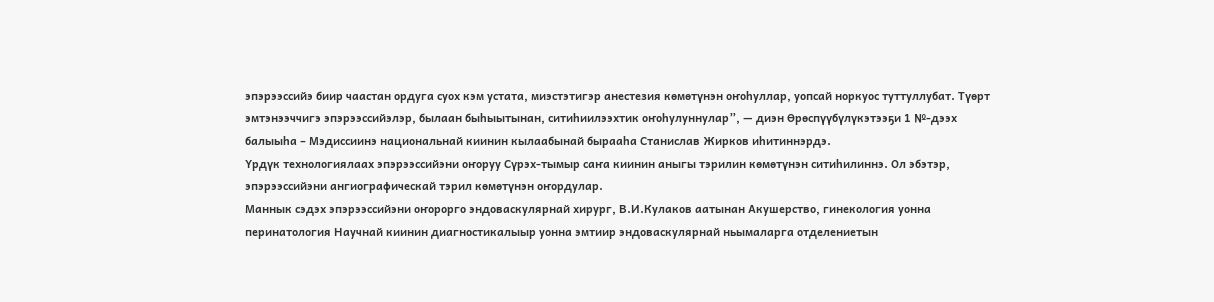эпэрээссийэ биир чаастан ордуга суох кэм устата, миэстэтигэр анестезия көмөтүнэн оҥоһуллар, уопсай норкуос туттуллубат. Түөрт эмтэнээччигэ эпэрээссийэлэр, былаан быһыытынан, ситиһиилээхтик оҥоһулуннулар”, — диэн Өрөспүүбүлүкэтээҕи 1 №-дээх балыыһа – Мэдиссиинэ национальнай киинин кылаабынай бырааһа Станислав Жирков иһитиннэрдэ.
Үрдүк технологиялаах эпэрээссийэни оҥоруу Сүрэх-тымыр саҥа киинин аныгы тэрилин көмөтүнэн ситиһилиннэ. Ол эбэтэр, эпэрээссийэни ангиографическай тэрил көмөтүнэн оҥордулар.
Маннык сэдэх эпэрээссийэни оҥорорго эндоваскулярнай хирург, В.И.Кулаков аатынан Акушерство, гинекология уонна перинатология Научнай киинин диагностикалыыр уонна эмтиир эндоваскулярнай ньымаларга отделениетын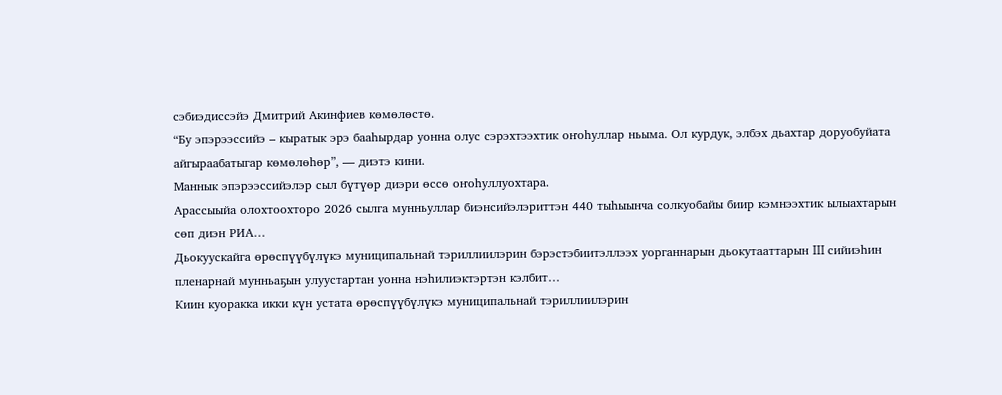сэбиэдиссэйэ Дмитрий Акинфиев көмөлөстө.
“Бу эпэрээссийэ – кыратык эрэ бааһырдар уонна олус сэрэхтээхтик оҥоһуллар ньыма. Ол курдук, элбэх дьахтар доруобуйата айгыраабатыгар көмөлөһөр”, — диэтэ кини.
Маннык эпэрээссийэлэр сыл бүтүөр диэри өссө оҥоһуллуохтара.
Арассыыйа олохтоохторо 2026 сылга мунньуллар биэнсийэлэриттэн 440 тыһыынча солкуобайы биир кэмнээхтик ылыахтарын сөп диэн РИА…
Дьокуускайга өрөспүүбүлүкэ муниципальнай тэриллиилэрин бэрэстэбиитэллээх уорганнарын дьокутааттарын III сийиэһин пленарнай мунньаҕын улуустартан уонна нэһилиэктэртэн кэлбит…
Киин куоракка икки күн устата өрөспүүбүлүкэ муниципальнай тэриллиилэрин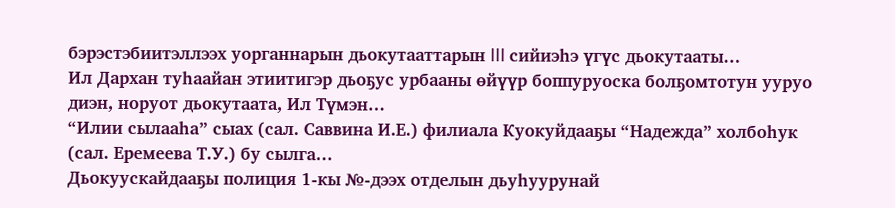бэрэстэбиитэллээх уорганнарын дьокутааттарын III сийиэһэ үгүс дьокутааты…
Ил Дархан туһаайан этиитигэр дьоҕус урбааны өйүүр боппуруоска болҕомтотун ууруо диэн, норуот дьокутаата, Ил Түмэн…
“Илии сылааһа” сыах (сал. Саввина И.Е.) филиала Куокуйдааҕы “Надежда” холбоһук (сал. Еремеева Т.У.) бу сылга…
Дьокуускайдааҕы полиция 1-кы №-дээх отделын дьуһуурунай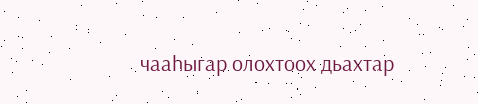чааһыгар олохтоох дьахтар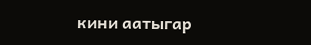кини аатыгар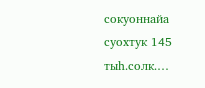сокуоннайа суохтук 145 тыһ.солк.…